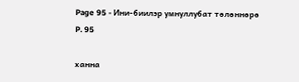Page 95 - Ини-биилэр умнуллубат төлөннөрө
P. 95

ханна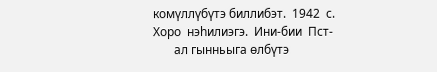комүллүбүтэ биллибэт.  1942  с.   Хоро  нэһилиэгэ.  Ини-бии  Пст-
       ал гынньыга өлбүтэ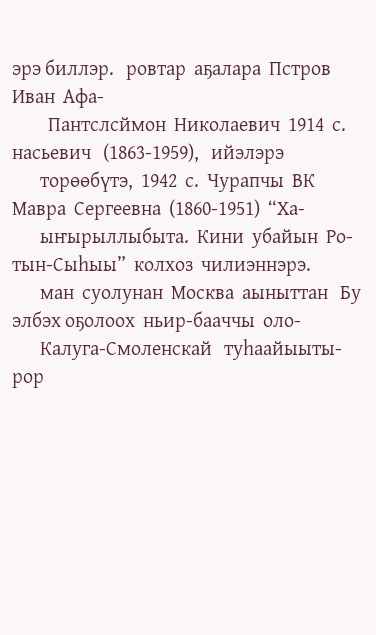эрэ биллэр.   ровтар  аҕалара  Пстров  Иван  Афа-
         Пантслсймон  Николаевич  1914  с.   насьевич   (1863-1959),   ийэлэрэ
       торөөбүтэ,  1942  с.  Чурапчы  ВК   Мавра  Сергеевна  (1860-1951)  “Ха-
       ыҥырыллыбыта.  Кини  убайын  Ро-   тын-Сыһыы”  колхоз  чилиэннэрэ.
       ман  суолунан  Москва  аыныттан   Бу элбэх оҕолоох  ньир-бааччы  оло-
       Калуга-Смоленскай   туһаайыыты-   рор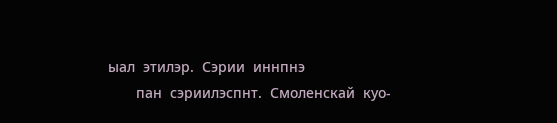ыал  этилэр.  Сэрии  иннпнэ
       пан  сэриилэспнт.  Смоленскай  куо-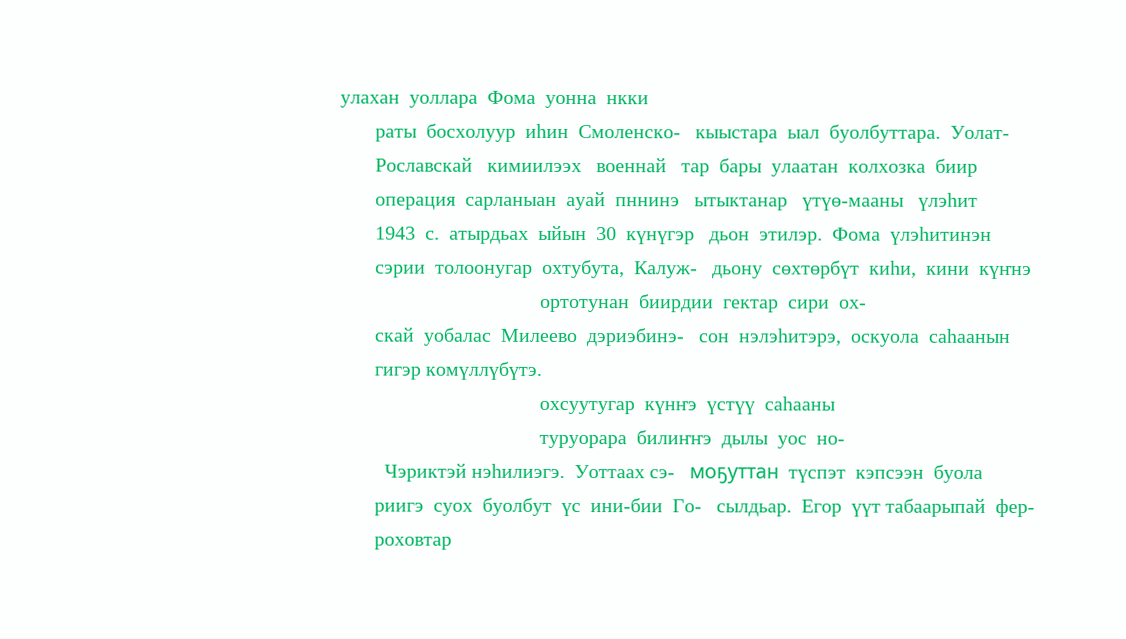улахан  уоллара  Фома  уонна  нкки
       раты  босхолуур  иһин  Смоленско-   кыыстара  ыал  буолбуттара.  Уолат-
       Рославскай   кимиилээх   военнай   тар  бары  улаатан  колхозка  биир
       операция  сарланыан  ауай  пннинэ   ытыктанар   үтүө-мааны   үлэһит
       1943  с.  атырдьах  ыйын  30  күнүгэр   дьон  этилэр.  Фома  үлэһитинэн
       сэрии  толоонугар  охтубута,  Калуж-   дьону  сөхтөрбүт  киһи,  кини  күҥнэ
                                        ортотунан  биирдии  гектар  сири  ох-
       скай  уобалас  Милеево  дэриэбинэ-   сон  нэлэһитэрэ,  оскуола  саһаанын
       гигэр комүллүбүтэ.
                                        охсуутугар  күнҥэ  үстүү  саһааны
                                        туруорара  билиҥҥэ  дылы  уос  но-
         Чэриктэй нэһилиэгэ.  Уоттаах сэ-   моҕуттан  түспэт  кэпсээн  буола
       риигэ  суох  буолбут  үс  ини-бии  Го-   сылдьар.  Егор  үүт табаарыпай  фер-
       роховтар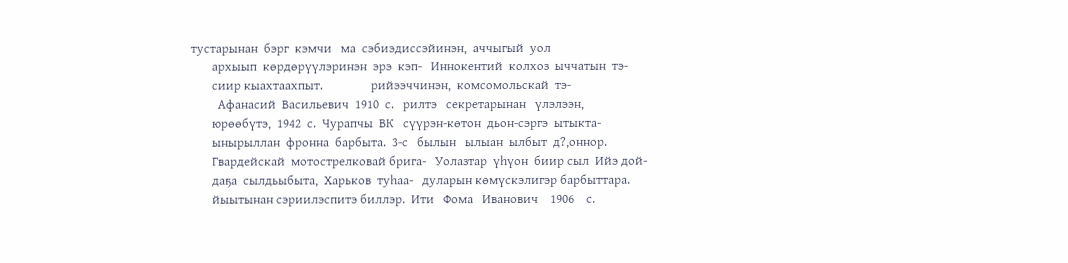тустарынан  бэрг  кэмчи   ма  сэбиэдиссэйинэн,  аччыгый  уол
       архыып  көрдөрүүлэринэн  эрэ  кэп-   Иннокентий  колхоз  ыччатын  тэ-
       сиир кыахтаахпыт.                рийээччинэн,  комсомольскай  тэ-
         Афанасий  Васильевич  1910  с.   рилтэ   секретарынан   үлэлээн,
       юрөөбүтэ,  1942  с.  Чурапчы  ВК   сүүрэн-көтон  дьон-сэргэ  ытыкта-
       ынырыллан  фронна  барбыта.  3-с   былын   ылыан  ылбыт  д?,оннор.
       Гвардейскай  мотострелковай брига-   Уолазтар  үһүон  биир сыл  Ийэ дой-
       даҕа  сылдьыбыта,  Харьков  туһаа-   дуларын көмүскэлигэр барбыттара.
       йыытынан сэриилэспитэ биллэр.  Ити   Фома   Иванович    1906    с.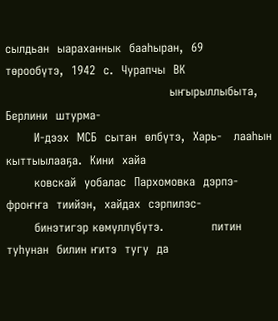сылдьан  ыараханнык  бааһыран,  69   төрообүтэ,  1942  с.  Чурапчы  ВК
                                         ыҥырыллыбыта,  Берлини  штурма-
       И-дээх  МСБ  сытан  өлбүтэ,  Харь-   лааһын  кыттыылааҕа.  Кини  хайа
       ковскай  уобалас  Пархомовка  дэрпэ-   фроҥҥа  тиийэн,  хайдах  сэрпилэс-
       бинэтигэр көмүллүбүтэ.            питин  туһунан  билин ҥитэ  тугу  да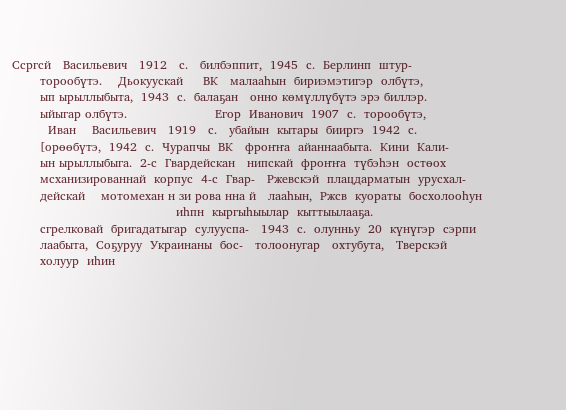Ссргсй   Васильевич   1912   с.   билбэппит,  1945  с.  Берлинп  штур-
       торообүтэ.    Дьокуускай     ВК   малааһын  бириэмэтигэр  олбүтэ,
       ып ырыллыбыта,  1943  с.  балаҕан   онно көмүллүбүтэ эрэ биллэр.
       ыйыгар олбүтэ.                      Егор  Иванович  1907  с.  торообүтэ,
         Иван    Васильевич   1919   с.   убайын  кытары  бииргэ  1942  с.
       [орөөбүтэ,  1942  с.  Чурапчы  ВК   фроҥҥа  айаннаабыта.  Кини  Кали-
       ын ырыллыбыга.  2-с  Гвардейскан   нипскай  фроҥҥа  түбэһэн  остөох
       мсханизированнай  корпус  4-с  Гвар-   Ржевскэй  плацдарматын  урусхал-
       дейскай    мотомехан н зи рова нна й   лааһын,  Ржсв  куораты  босхолооһун
                                         иһпн  кыргыһыылар  кыттыылааҕа.
       сгрелковай  бригадатыгар  сулууспа-   1943  с.  олунньу  20  күнүгэр  сэрпи
       лаабыта,  Соҕуруу  Украинаны  бос-   толоонугар   охтубута,   Тверскэй
       холуур  иһин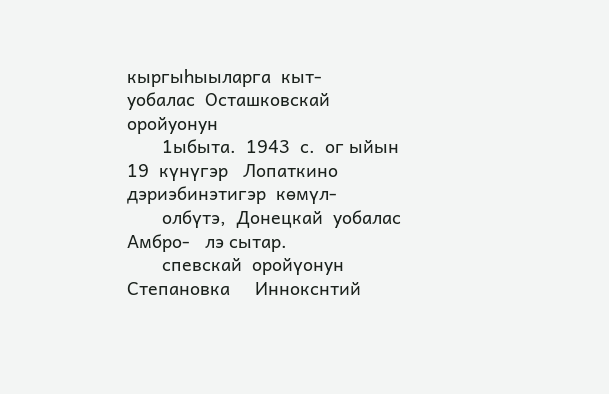кыргыһыыларга  кыт-   уобалас  Осташковскай  оройуонун
       1ыбыта.  1943  с.  ог ыйын  19  күнүгэр   Лопаткино  дэриэбинэтигэр  көмүл-
       олбүтэ,  Донецкай  уобалас  Амбро-   лэ сытар.
       спевскай  оройүонун  Степановка     Иннокснтий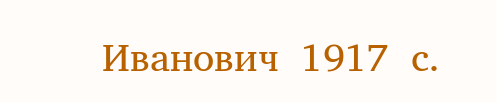Иванович  1917  с.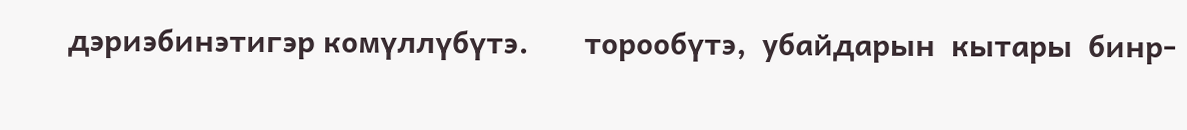дэриэбинэтигэр комүллүбүтэ.       торообүтэ,  убайдарын  кытары  бинр-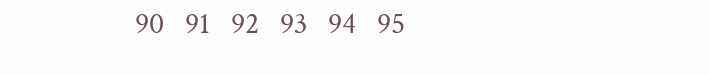90   91   92   93   94   95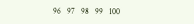96   97   98   99   100